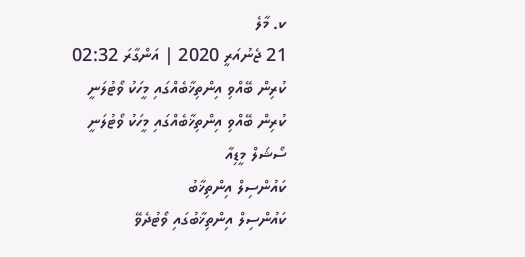ކ. މާލެ
21 ޖެނުއަރީ 2020 | އަންގާރަ 02:32
ކުރިން ބޭއްވި އިންތިޚާބެއްގައި މީހަކު ވޯޓުލަނީ
ކުރިން ބޭއްވި އިންތިޚާބެއްގައި މީހަކު ވޯޓުލަނީ
ސޯޝަލް މީޑިއާ
ކައުންސިލް އިންތިޚާބު
ކައުންސިލް އިންތިޚާބުގައި ވޯޓުދެވޭ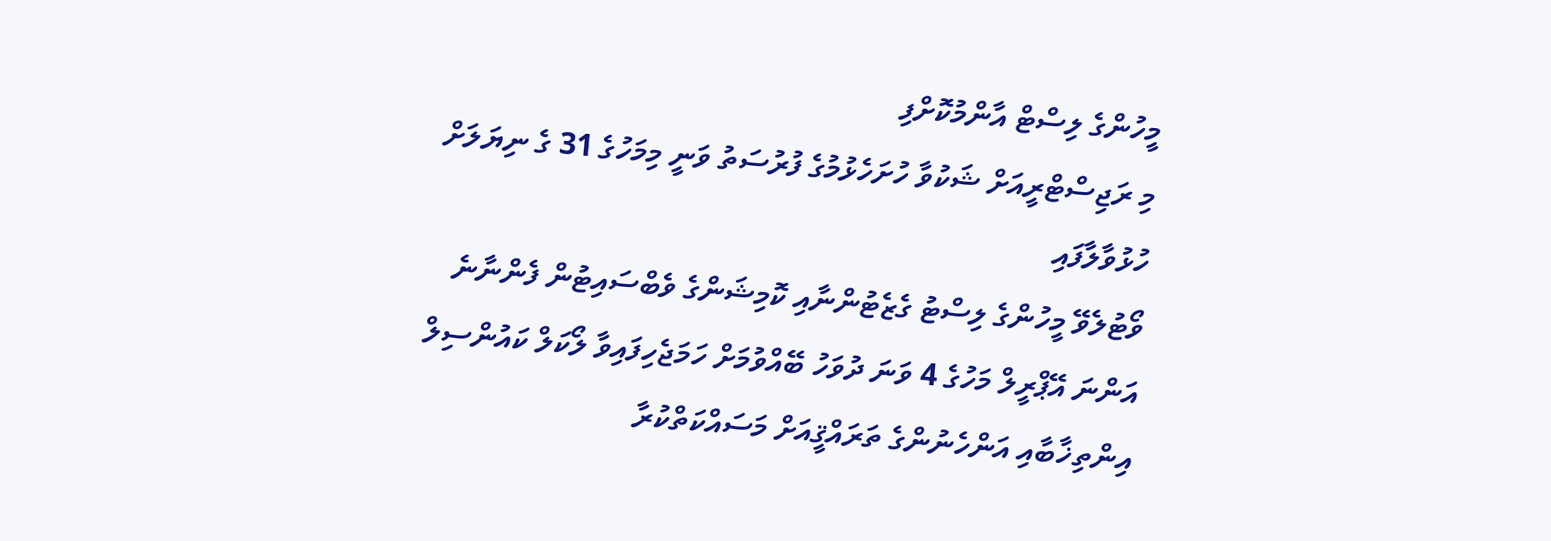މީހުންގެ ލިސްޓް އާންމުކޮށްފި
މި ރަޖިސްޓްރީއަށް ޝަކުވާ ހުށަހެޅުމުގެ ފުރުސަތު ވަނީ މިމަހުގެ 31 ގެ ނިޔަލަށް ހުޅުވާލާފައި
ވޯޓުލެވޭ މީހުންގެ ލިސްޓު ގެޒެޓުންނާއި ކޮމިޝަންގެ ވެބްސައިޓުން ފެންނާނެ
އަންނަ އޭޕްރީލް މަހުގެ 4 ވަނަ ދުވަހު ބޭއްވުމަށް ހަމަޖެހިފައިވާ ލޯކަލް ކައުންސިލް އިންތިޚާބާއި އަންހެނުންގެ ތަރައްޤީއަށް މަސައްކަތްކުރާ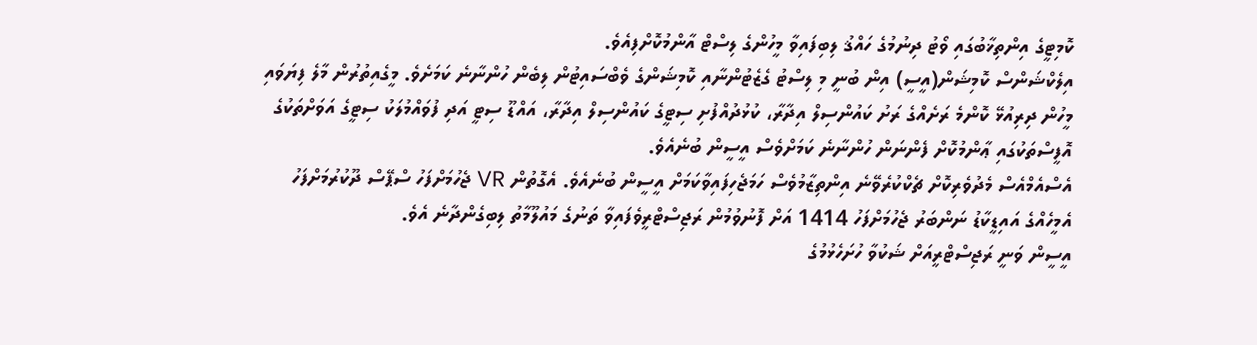ކޮމިޓީގެ އިންތިޚާބުގައި ވޯޓު ދިނުމުގެ ހައްޤު ލިބިފައިވާ މީހުންގެ ލިސްޓް އާންމުކޮށްފިއެވެ.
އިލެކްޝަންސް ކޮމިޝަން(އީސީ) އިން ބުނީ މި ލިސްޓު ގެޒެޓުންނާއި ކޮމިޝަންގެ ވެބްސައިޓުން ލިބެން ހުންނާނެ ކަމަށެވެ. މީގެއިތުރުން މާލެ ފިޔަވައި މީހުން ދިރިއުޅޭ ކޮންމެ ރަށެއްގެ ރަށު ކައުންސިލް އިދާރާ، ކުޅުދުއްފުށި ސިޓީގެ ކައުންސިލް އިދާރާ، އައްޑޫ ސިޓީ އަދި ފުވައްމުލަކު ސިޓީގެ އަވަށްތަކުގެ އޮފީސްތަކުގައި ޢާންމުކޮށް ފެންނަން ހުންނާނެ ކަމަށްވެސް އީސީން ބުނެއެވެ.
އެސްއެމްއެސް މެދުވެރިކޮށް ޗެކްކުރެވޭނެ އިންތިޒާމުވެސް ހަމަޖެހިފައިވާކަމަށް އީސީން ބުނެއެވެ. އެގޮތުން VR ޖެހުމަށްފަހު ސްޕޭސް ދޫކުރުމަށްފަހު އެމީހެއްގެ އައިޑީކާޑު ނަންބަރު ޖެހުމަށްފަހު 1414 އަށް ފޮނުވުމުން ރަޖިސްޓްރީވެފައިވާ ތަނުގެ މައުލޫމާތު ލިބިގެންދާނެ އެވެ.
އީސީން ވަނީ ރަޖިސްޓްރީއަށް ޝަކުވާ ހުށަހެޅުމުގެ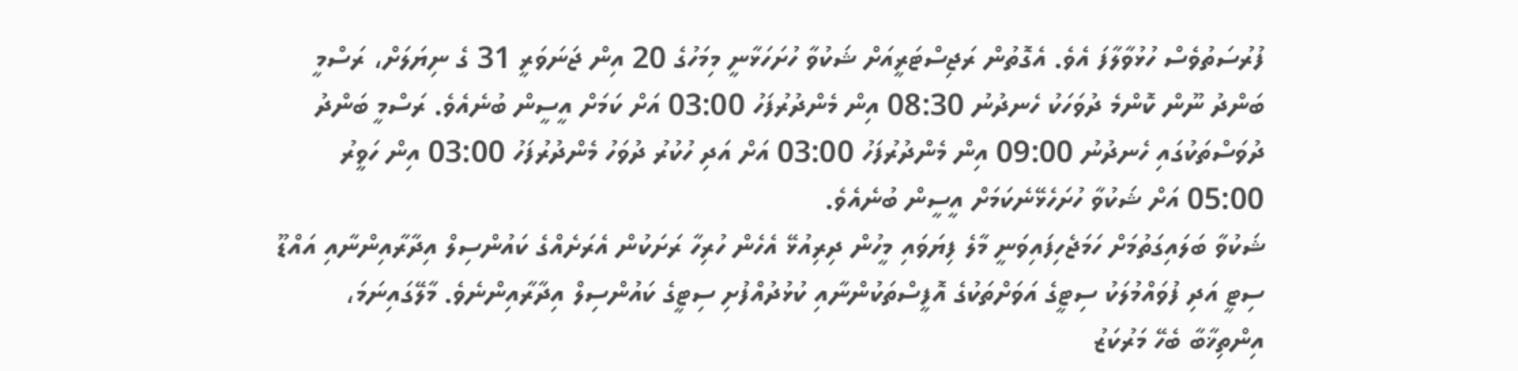ފުރުސަތުވެސް ހުޅުވާލާފަ އެވެ. އެގޮތުން ރަޖިސްޓަރީއަށް ޝަކުވާ ހުށަހަޅާނީ މިމަހުގެ 20 އިން ޖަނަވަރީ 31 ގެ ނިޔަލަށް، ރަސްމީ ބަންދު ނޫން ކޮންމެ ދުވަހަކު ހެނދުނު 08:30 އިން މެންދުރުފަހު 03:00 އަށް ކަމަށް އީސީން ބުނެއެވެ. ރަސްމީ ބަންދު ދުވަސްތަކުގައި ހެނދުނު 09:00 އިން މެންދުރުފަހު 03:00 އަށް އަދި ހުކުރު ދުވަހު މެންދުރުފަހު 03:00 އިން ހަވީރު 05:00 އަށް ޝަކުވާ ހުށަހެޅޭނެކަމަށް އީސީން ބުނެއެވެ.
ޝަކުވާ ބަލައިގަތުމަށް ހަމަޖެހިފައިވަނީ މާލެ ފިޔަވައި މީހުން ދިރިއުޅޭ އެހެން ހުރިހާ ރަށަކުން އެރަށެއްގެ ކައުންސިލް އިދާރާއިންނާއި އައްޑޫ ސިޓީ އަދި ފުވައްމުލަކު ސިޓީގެ އަވަށްތަކުގެ އޮފީސްތަކުންނާއި ކުޅުދުއްފުށި ސިޓީގެ ކައުންސިލް އިދާރާއިންނެވެ. މާލޭގައިނަމަ، އިންތިޚާބާ ބެހޭ މަރުކަޒު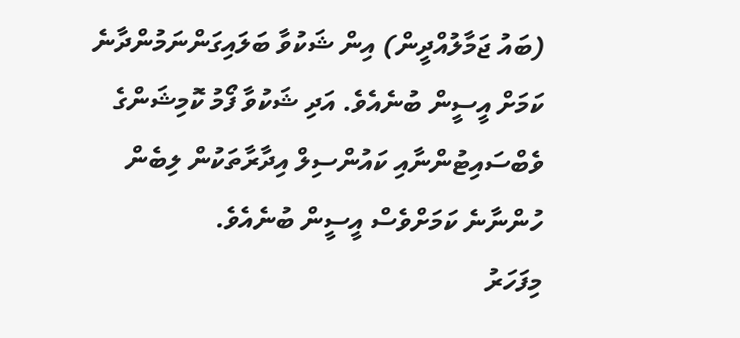(ބައު ޖަމާލުއްދީން) އިން ޝަކުވާ ބަލައިގަންނަމުންދާނެ ކަމަށް އީސީން ބުނެއެވެ. އަދި ޝަކުވާ ފޯމު ކޮމިޝަންގެ ވެބްސައިޓުންނާއި ކައުންސިލް އިދާރާތަކުން ލިބެން ހުންނާނެ ކަމަށްވެސް އީސީން ބުނެއެވެ.
މިފަހަރު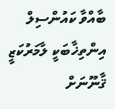ބާއްވާ ކައުންސިލް އިންތިޚާބަކީ ލާމަރުކަޒީ ޤާނޫނަށް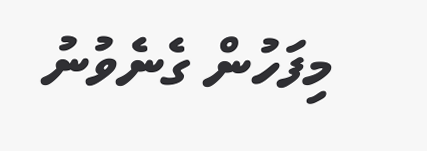މިފަހުން ގެނެވުނު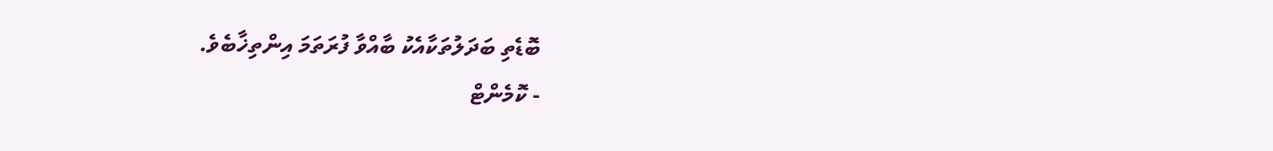ބޮޑެތި ބަދަލުތަކާއެކު ބާއްވާ ފުރަތަމަ އިންތިޚާބެވެ.
- ކޮމެންޓް